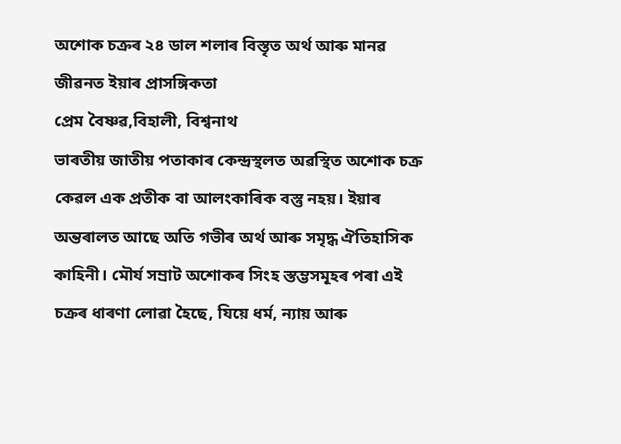অশোক চক্ৰৰ ২৪ ডাল শলাৰ বিস্তৃত অৰ্থ আৰু মানৱ জীৱনত ইয়াৰ প্ৰাসঙ্গিকতা
প্ৰেম বৈষ্ণৱ,বিহালী, বিশ্বনাথ
ভাৰতীয় জাতীয় পতাকাৰ কেন্দ্ৰস্থলত অৱস্থিত অশোক চক্ৰ কেৱল এক প্ৰতীক বা আলংকাৰিক বস্তু নহয়। ইয়াৰ অন্তৰালত আছে অতি গভীৰ অৰ্থ আৰু সমৃদ্ধ ঐতিহাসিক কাহিনী। মৌৰ্য সম্ৰাট অশোকৰ সিংহ স্তম্ভসমূহৰ পৰা এই চক্ৰৰ ধাৰণা লোৱা হৈছে, যিয়ে ধৰ্ম, ন্যায় আৰু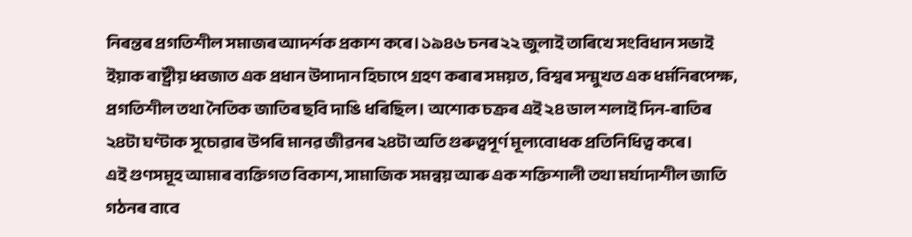নিৰন্তৰ প্ৰগতিশীল সমাজৰ আদৰ্শক প্ৰকাশ কৰে। ১৯৪৬ চনৰ ২২ জুলাই তাৰিখে সংবিধান সভাই ইয়াক ৰাষ্ট্ৰীয় ধ্বজাত এক প্ৰধান উপাদান হিচাপে গ্ৰহণ কৰাৰ সময়ত, বিশ্বৰ সন্মুখত এক ধৰ্মনিৰপেক্ষ, প্ৰগতিশীল তথা নৈতিক জাতিৰ ছবি দাঙি ধৰিছিল। অশোক চক্ৰৰ এই ২৪ ডাল শলাই দিন-ৰাতিৰ ২৪টা ঘণ্টাক সূচোৱাৰ উপৰি মানৱ জীৱনৰ ২৪টা অতি গুৰুত্বপূৰ্ণ মূল্যবোধক প্ৰতিনিধিত্ব কৰে।
এই গুণসমূহ আমাৰ ব্যক্তিগত বিকাশ, সামাজিক সমন্বয় আৰু এক শক্তিশালী তথা মৰ্যাদাশীল জাতি গঠনৰ বাবে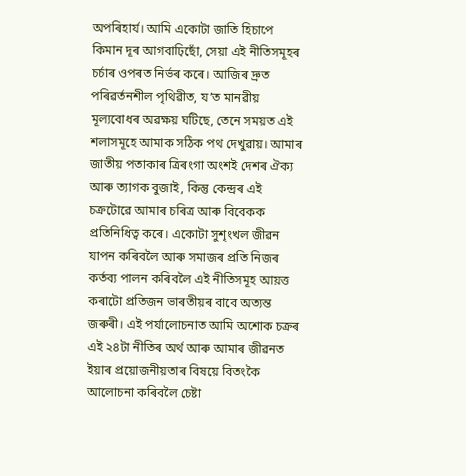অপৰিহাৰ্য। আমি একোটা জাতি হিচাপে কিমান দূৰ আগবাঢ়িছোঁ, সেয়া এই নীতিসমূহৰ চৰ্চাৰ ওপৰত নিৰ্ভৰ কৰে। আজিৰ দ্ৰুত পৰিৱৰ্তনশীল পৃথিৱীত, য’ত মানৱীয় মূল্যবোধৰ অৱক্ষয় ঘটিছে, তেনে সময়ত এই শলাসমূহে আমাক সঠিক পথ দেখুৱায়। আমাৰ জাতীয় পতাকাৰ ত্ৰিৰংগা অংশই দেশৰ ঐক্য আৰু ত্যাগক বুজাই, কিন্তু কেন্দ্ৰৰ এই চক্ৰটোৱে আমাৰ চৰিত্ৰ আৰু বিবেকক প্ৰতিনিধিত্ব কৰে। একোটা সুশৃংখল জীৱন যাপন কৰিবলৈ আৰু সমাজৰ প্ৰতি নিজৰ কৰ্তব্য পালন কৰিবলৈ এই নীতিসমূহ আয়ত্ত কৰাটো প্ৰতিজন ভাৰতীয়ৰ বাবে অত্যন্ত জৰুৰী। এই পৰ্যালোচনাত আমি অশোক চক্ৰৰ এই ২৪টা নীতিৰ অৰ্থ আৰু আমাৰ জীৱনত ইয়াৰ প্ৰয়োজনীয়তাৰ বিষয়ে বিতংকৈ আলোচনা কৰিবলৈ চেষ্টা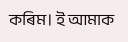কৰিম। ই আমাক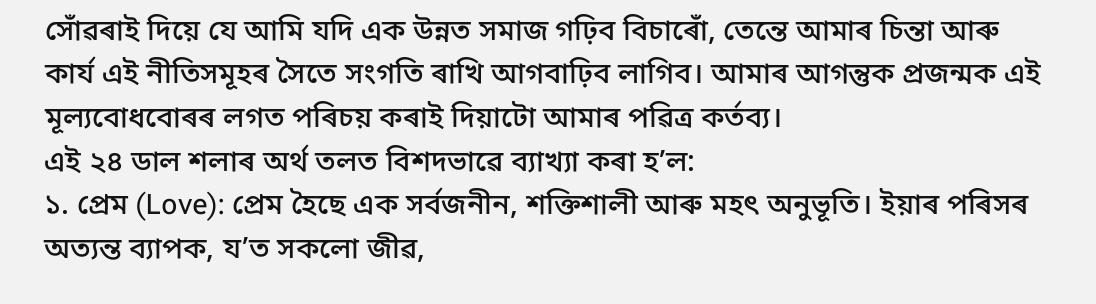সোঁৱৰাই দিয়ে যে আমি যদি এক উন্নত সমাজ গঢ়িব বিচাৰোঁ, তেন্তে আমাৰ চিন্তা আৰু কাৰ্য এই নীতিসমূহৰ সৈতে সংগতি ৰাখি আগবাঢ়িব লাগিব। আমাৰ আগন্তুক প্ৰজন্মক এই মূল্যবোধবোৰৰ লগত পৰিচয় কৰাই দিয়াটো আমাৰ পৱিত্ৰ কৰ্তব্য।
এই ২৪ ডাল শলাৰ অৰ্থ তলত বিশদভাৱে ব্যাখ্যা কৰা হ’ল:
১. প্ৰেম (Love): প্ৰেম হৈছে এক সৰ্বজনীন, শক্তিশালী আৰু মহৎ অনুভূতি। ইয়াৰ পৰিসৰ অত্যন্ত ব্যাপক, য’ত সকলো জীৱ,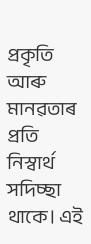প্ৰকৃতি আৰু মানৱতাৰ প্ৰতি নিস্বাৰ্থ সদিচ্ছা থাকে। এই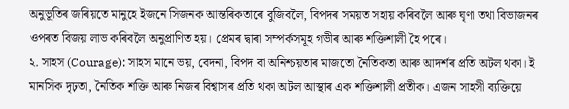অনুভূতিৰ জৰিয়তে মানুহে ইজনে সিজনক আন্তৰিকতাৰে বুজিবলৈ, বিপদৰ সময়ত সহায় কৰিবলৈ আৰু ঘৃণা তথা বিভাজনৰ ওপৰত বিজয় লাভ কৰিবলৈ অনুপ্ৰাণিত হয়। প্ৰেমৰ দ্বাৰা সম্পৰ্কসমূহ গভীৰ আৰু শক্তিশালী হৈ পৰে।
২. সাহস (Courage): সাহস মানে ভয়, বেদনা, বিপদ বা অনিশ্চয়তাৰ মাজতো নৈতিকতা আৰু আদৰ্শৰ প্ৰতি অটল থকা। ই মানসিক দৃঢ়তা, নৈতিক শক্তি আৰু নিজৰ বিশ্বাসৰ প্ৰতি থকা অটল আস্থাৰ এক শক্তিশালী প্ৰতীক। এজন সাহসী ব্যক্তিয়ে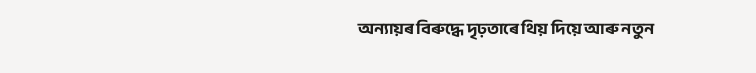অন্যায়ৰ বিৰুদ্ধে দৃঢ়তাৰে থিয় দিয়ে আৰু নতুন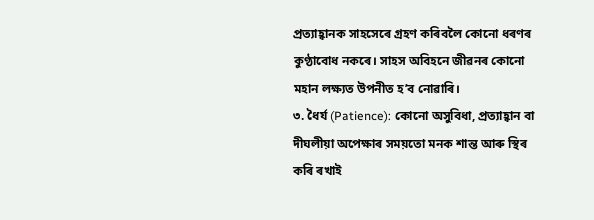প্ৰত্যাহ্বানক সাহসেৰে গ্ৰহণ কৰিবলৈ কোনো ধৰণৰ কুণ্ঠাবোধ নকৰে। সাহস অবিহনে জীৱনৰ কোনো মহান লক্ষ্যত উপনীত হ’ব নোৱাৰি।
৩. ধৈৰ্য (Patience): কোনো অসুবিধা, প্ৰত্যাহ্বান বা দীঘলীয়া অপেক্ষাৰ সময়তো মনক শান্ত আৰু স্থিৰ কৰি ৰখাই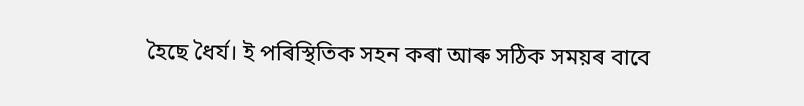হৈছে ধৈৰ্য। ই পৰিস্থিতিক সহন কৰা আৰু সঠিক সময়ৰ বাবে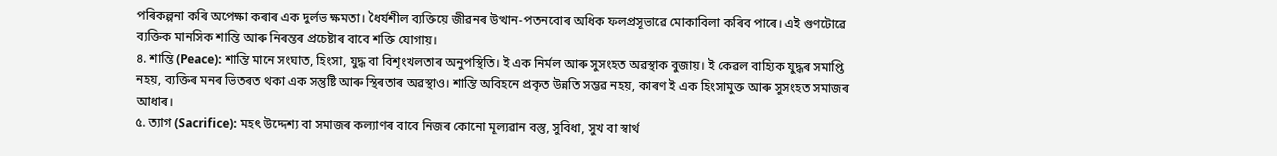পৰিকল্পনা কৰি অপেক্ষা কৰাৰ এক দুৰ্লভ ক্ষমতা। ধৈৰ্যশীল ব্যক্তিয়ে জীৱনৰ উত্থান-পতনবোৰ অধিক ফলপ্ৰসূভাৱে মোকাবিলা কৰিব পাৰে। এই গুণটোৱে ব্যক্তিক মানসিক শান্তি আৰু নিৰন্তৰ প্ৰচেষ্টাৰ বাবে শক্তি যোগায়।
৪. শান্তি (Peace): শান্তি মানে সংঘাত, হিংসা, যুদ্ধ বা বিশৃংখলতাৰ অনুপস্থিতি। ই এক নিৰ্মল আৰু সুসংহত অৱস্থাক বুজায়। ই কেৱল বাহ্যিক যুদ্ধৰ সমাপ্তি নহয়, ব্যক্তিৰ মনৰ ভিতৰত থকা এক সন্তুষ্টি আৰু স্থিৰতাৰ অৱস্থাও। শান্তি অবিহনে প্ৰকৃত উন্নতি সম্ভৱ নহয়, কাৰণ ই এক হিংসামুক্ত আৰু সুসংহত সমাজৰ আধাৰ।
৫. ত্যাগ (Sacrifice): মহৎ উদ্দেশ্য বা সমাজৰ কল্যাণৰ বাবে নিজৰ কোনো মূল্যৱান বস্তু, সুবিধা, সুখ বা স্বাৰ্থ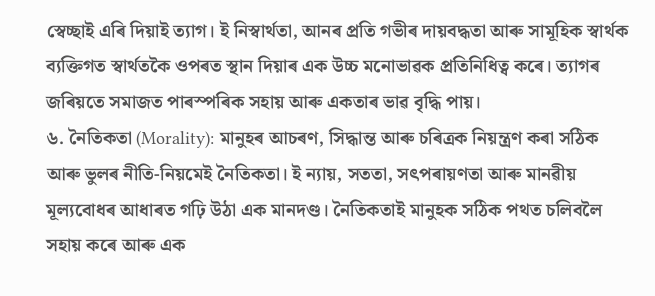স্বেচ্ছাই এৰি দিয়াই ত্যাগ। ই নিস্বাৰ্থতা, আনৰ প্ৰতি গভীৰ দায়বদ্ধতা আৰু সামূহিক স্বাৰ্থক ব্যক্তিগত স্বাৰ্থতকৈ ওপৰত স্থান দিয়াৰ এক উচ্চ মনোভাৱক প্ৰতিনিধিত্ব কৰে। ত্যাগৰ জৰিয়তে সমাজত পাৰস্পৰিক সহায় আৰু একতাৰ ভাৱ বৃদ্ধি পায়।
৬. নৈতিকতা (Morality): মানুহৰ আচৰণ, সিদ্ধান্ত আৰু চৰিত্ৰক নিয়ন্ত্ৰণ কৰা সঠিক আৰু ভুলৰ নীতি-নিয়মেই নৈতিকতা। ই ন্যায়, সততা, সৎপৰায়ণতা আৰু মানৱীয় মূল্যবোধৰ আধাৰত গঢ়ি উঠা এক মানদণ্ড। নৈতিকতাই মানুহক সঠিক পথত চলিবলৈ সহায় কৰে আৰু এক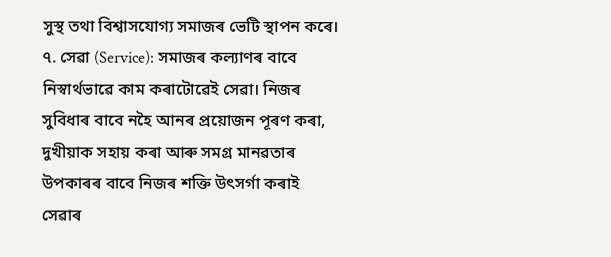সুস্থ তথা বিশ্বাসযোগ্য সমাজৰ ভেটি স্থাপন কৰে।
৭. সেৱা (Service): সমাজৰ কল্যাণৰ বাবে নিস্বাৰ্থভাৱে কাম কৰাটোৱেই সেৱা। নিজৰ সুবিধাৰ বাবে নহৈ আনৰ প্ৰয়োজন পূৰণ কৰা, দুখীয়াক সহায় কৰা আৰু সমগ্ৰ মানৱতাৰ উপকাৰৰ বাবে নিজৰ শক্তি উৎসৰ্গা কৰাই সেৱাৰ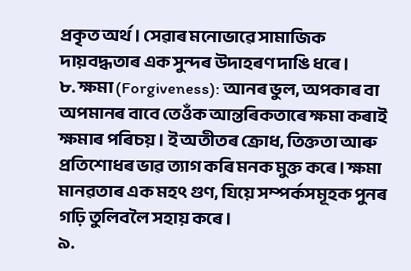প্ৰকৃত অৰ্থ। সেৱাৰ মনোভাৱে সামাজিক দায়বদ্ধতাৰ এক সুন্দৰ উদাহৰণ দাঙি ধৰে।
৮. ক্ষমা (Forgiveness): আনৰ ভুল, অপকাৰ বা অপমানৰ বাবে তেওঁক আন্তৰিকতাৰে ক্ষমা কৰাই ক্ষমাৰ পৰিচয়। ই অতীতৰ ক্ৰোধ, তিক্ততা আৰু প্ৰতিশোধৰ ভাৱ ত্যাগ কৰি মনক মুক্ত কৰে। ক্ষমা মানৱতাৰ এক মহৎ গুণ, যিয়ে সম্পৰ্কসমূহক পুনৰ গঢ়ি তুলিবলৈ সহায় কৰে।
৯.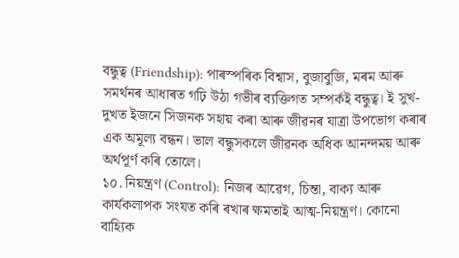বন্ধুত্ব (Friendship): পাৰস্পৰিক বিশ্বাস, বুজাবুজি, মৰম আৰু সমৰ্থনৰ আধাৰত গঢ়ি উঠা গভীৰ ব্যক্তিগত সম্পৰ্কই বন্ধুত্ব। ই সুখ-দুখত ইজনে সিজনক সহায় কৰা আৰু জীৱনৰ যাত্ৰা উপভোগ কৰাৰ এক অমূল্য বন্ধন। ভাল বন্ধুসকলে জীৱনক অধিক আনন্দময় আৰু অৰ্থপূৰ্ণ কৰি তোলে।
১০. নিয়ন্ত্ৰণ (Control): নিজৰ আৱেগ, চিন্তা, বাক্য আৰু কাৰ্যকলাপক সংযত কৰি ৰখাৰ ক্ষমতাই আত্ম-নিয়ন্ত্ৰণ। কোনো বাহ্যিক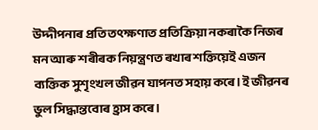উদ্দীপনাৰ প্ৰতি তৎক্ষণাত প্ৰতিক্ৰিয়া নকৰাকৈ নিজৰ মন আৰু শৰীৰক নিয়ন্ত্ৰণত ৰখাৰ শক্তিয়েই এজন ব্যক্তিক সুশৃংখল জীৱন যাপনত সহায় কৰে। ই জীৱনৰ ভুল সিদ্ধান্তবোৰ হ্ৰাস কৰে।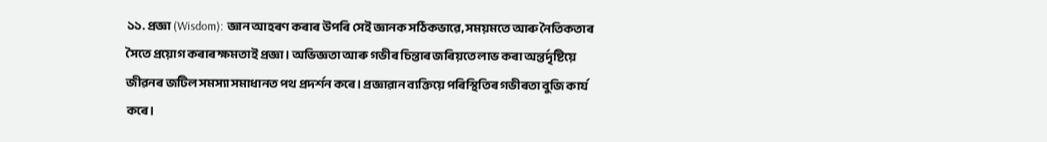১১. প্ৰজ্ঞা (Wisdom): জ্ঞান আহৰণ কৰাৰ উপৰি সেই জ্ঞানক সঠিকভাৱে, সময়মতে আৰু নৈতিকতাৰ সৈতে প্ৰয়োগ কৰাৰ ক্ষমতাই প্ৰজ্ঞা। অভিজ্ঞতা আৰু গভীৰ চিন্তাৰ জৰিয়তে লাভ কৰা অন্তৰ্দৃষ্টিয়ে জীৱনৰ জটিল সমস্যা সমাধানত পথ প্ৰদৰ্শন কৰে। প্ৰজ্ঞাৱান ব্যক্তিয়ে পৰিস্থিতিৰ গভীৰতা বুজি কাৰ্য কৰে।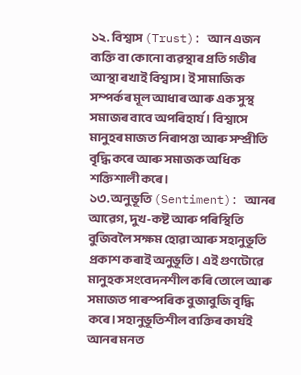১২. বিশ্বাস (Trust): আন এজন ব্যক্তি বা কোনো ব্যৱস্থাৰ প্ৰতি গভীৰ আস্থা ৰখাই বিশ্বাস। ই সামাজিক সম্পৰ্কৰ মূল আধাৰ আৰু এক সুস্থ সমাজৰ বাবে অপৰিহাৰ্য। বিশ্বাসে মানুহৰ মাজত নিৰাপত্তা আৰু সম্প্ৰীতি বৃদ্ধি কৰে আৰু সমাজক অধিক শক্তিশালী কৰে।
১৩. অনুভূতি (Sentiment): আনৰ আৱেগ, দুখ-কষ্ট আৰু পৰিস্থিতি বুজিবলৈ সক্ষম হোৱা আৰু সহানুভূতি প্ৰকাশ কৰাই অনুভূতি। এই গুণটোৱে মানুহক সংবেদনশীল কৰি তোলে আৰু সমাজত পাৰস্পৰিক বুজাবুজি বৃদ্ধি কৰে। সহানুভূতিশীল ব্যক্তিৰ কাৰ্যই আনৰ মনত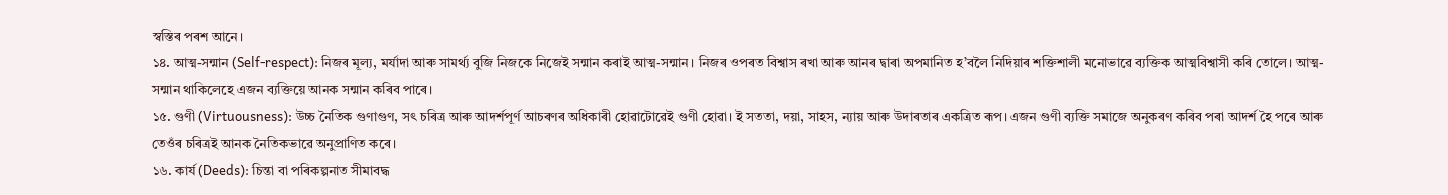স্বস্তিৰ পৰশ আনে।
১৪. আত্ম-সন্মান (Self-respect): নিজৰ মূল্য, মৰ্যাদা আৰু সামৰ্থ্য বুজি নিজকে নিজেই সন্মান কৰাই আত্ম-সন্মান। নিজৰ ওপৰত বিশ্বাস ৰখা আৰু আনৰ দ্বাৰা অপমানিত হ’বলৈ নিদিয়াৰ শক্তিশালী মনোভাৱে ব্যক্তিক আত্মবিশ্বাসী কৰি তোলে। আত্ম-সন্মান থাকিলেহে এজন ব্যক্তিয়ে আনক সন্মান কৰিব পাৰে।
১৫. গুণী (Virtuousness): উচ্চ নৈতিক গুণাগুণ, সৎ চৰিত্ৰ আৰু আদৰ্শপূৰ্ণ আচৰণৰ অধিকাৰী হোৱাটোৱেই গুণী হোৱা। ই সততা, দয়া, সাহস, ন্যায় আৰু উদাৰতাৰ একত্ৰিত ৰূপ। এজন গুণী ব্যক্তি সমাজে অনুকৰণ কৰিব পৰা আদৰ্শ হৈ পৰে আৰু তেওঁৰ চৰিত্ৰই আনক নৈতিকভাৱে অনুপ্ৰাণিত কৰে।
১৬. কাৰ্য (Deeds): চিন্তা বা পৰিকল্পনাত সীমাবদ্ধ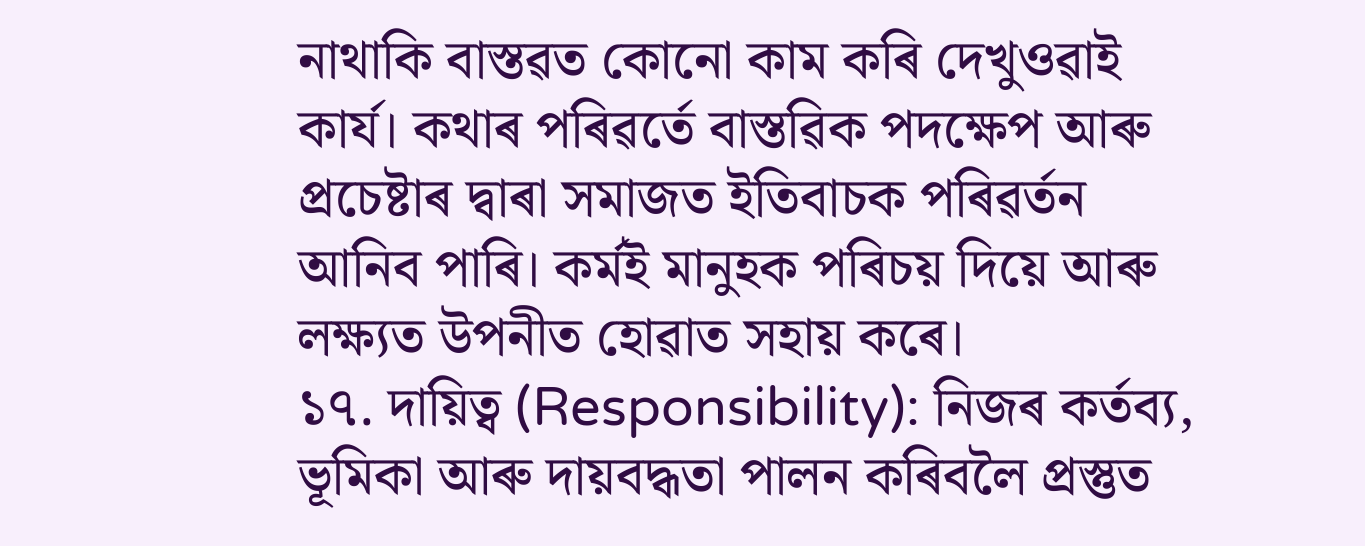নাথাকি বাস্তৱত কোনো কাম কৰি দেখুওৱাই কাৰ্য। কথাৰ পৰিৱৰ্তে বাস্তৱিক পদক্ষেপ আৰু প্ৰচেষ্টাৰ দ্বাৰা সমাজত ইতিবাচক পৰিৱৰ্তন আনিব পাৰি। কৰ্মই মানুহক পৰিচয় দিয়ে আৰু লক্ষ্যত উপনীত হোৱাত সহায় কৰে।
১৭. দায়িত্ব (Responsibility): নিজৰ কৰ্তব্য, ভূমিকা আৰু দায়বদ্ধতা পালন কৰিবলৈ প্ৰস্তুত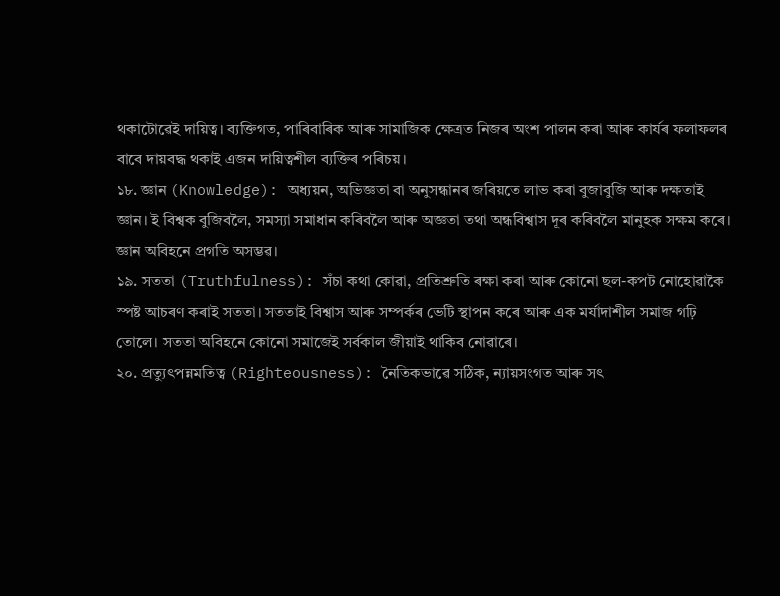থকাটোৱেই দায়িত্ব। ব্যক্তিগত, পাৰিবাৰিক আৰু সামাজিক ক্ষেত্ৰত নিজৰ অংশ পালন কৰা আৰু কাৰ্যৰ ফলাফলৰ বাবে দায়বদ্ধ থকাই এজন দায়িত্বশীল ব্যক্তিৰ পৰিচয়।
১৮. জ্ঞান (Knowledge): অধ্যয়ন, অভিজ্ঞতা বা অনুসন্ধানৰ জৰিয়তে লাভ কৰা বুজাবুজি আৰু দক্ষতাই জ্ঞান। ই বিশ্বক বুজিবলৈ, সমস্যা সমাধান কৰিবলৈ আৰু অজ্ঞতা তথা অন্ধবিশ্বাস দূৰ কৰিবলৈ মানুহক সক্ষম কৰে। জ্ঞান অবিহনে প্ৰগতি অসম্ভৱ।
১৯. সততা (Truthfulness): সঁচা কথা কোৱা, প্ৰতিশ্ৰুতি ৰক্ষা কৰা আৰু কোনো ছল-কপট নোহোৱাকৈ স্পষ্ট আচৰণ কৰাই সততা। সততাই বিশ্বাস আৰু সম্পৰ্কৰ ভেটি স্থাপন কৰে আৰু এক মৰ্যাদাশীল সমাজ গঢ়ি তোলে। সততা অবিহনে কোনো সমাজেই সৰ্বকাল জীয়াই থাকিব নোৱাৰে।
২০. প্ৰত্যুৎপন্নমতিত্ব (Righteousness): নৈতিকভাৱে সঠিক, ন্যায়সংগত আৰু সৎ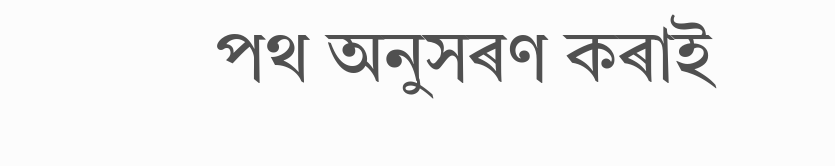পথ অনুসৰণ কৰাই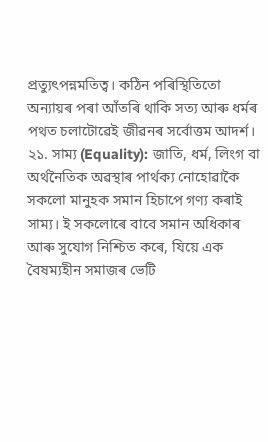প্ৰত্যুৎপন্নমতিত্ব। কঠিন পৰিস্থিতিতো অন্যায়ৰ পৰা আঁতৰি থাকি সত্য আৰু ধৰ্মৰ পথত চলাটোৱেই জীৱনৰ সৰ্বোত্তম আদৰ্শ।
২১. সাম্য (Equality): জাতি, ধৰ্ম, লিংগ বা অৰ্থনৈতিক অৱস্থাৰ পাৰ্থক্য নোহোৱাকৈ সকলো মানুহক সমান হিচাপে গণ্য কৰাই সাম্য। ই সকলোৰে বাবে সমান অধিকাৰ আৰু সুযোগ নিশ্চিত কৰে, যিয়ে এক বৈষম্যহীন সমাজৰ ভেটি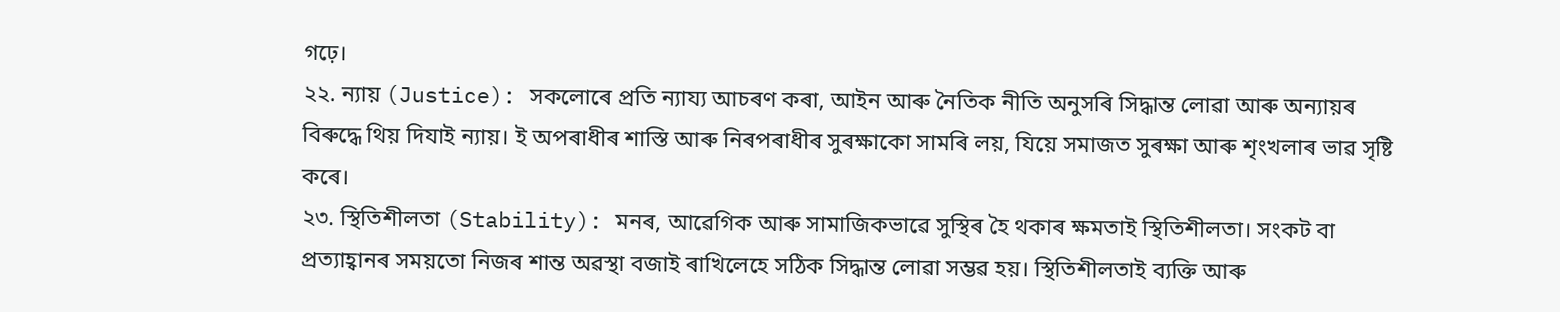গঢ়ে।
২২. ন্যায় (Justice): সকলোৰে প্ৰতি ন্যায্য আচৰণ কৰা, আইন আৰু নৈতিক নীতি অনুসৰি সিদ্ধান্ত লোৱা আৰু অন্যায়ৰ বিৰুদ্ধে থিয় দিযাই ন্যায়। ই অপৰাধীৰ শাস্তি আৰু নিৰপৰাধীৰ সুৰক্ষাকো সামৰি লয়, যিয়ে সমাজত সুৰক্ষা আৰু শৃংখলাৰ ভাৱ সৃষ্টি কৰে।
২৩. স্থিতিশীলতা (Stability): মনৰ, আৱেগিক আৰু সামাজিকভাৱে সুস্থিৰ হৈ থকাৰ ক্ষমতাই স্থিতিশীলতা। সংকট বা প্ৰত্যাহ্বানৰ সময়তো নিজৰ শান্ত অৱস্থা বজাই ৰাখিলেহে সঠিক সিদ্ধান্ত লোৱা সম্ভৱ হয়। স্থিতিশীলতাই ব্যক্তি আৰু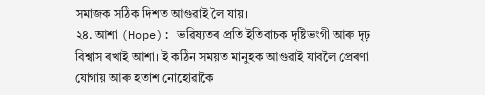সমাজক সঠিক দিশত আগুৱাই লৈ যায়।
২৪. আশা (Hope): ভৱিষ্যতৰ প্ৰতি ইতিবাচক দৃষ্টিভংগী আৰু দৃঢ় বিশ্বাস ৰখাই আশা। ই কঠিন সময়ত মানুহক আগুৱাই যাবলৈ প্ৰেৰণা যোগায় আৰু হতাশ নোহোৱাকৈ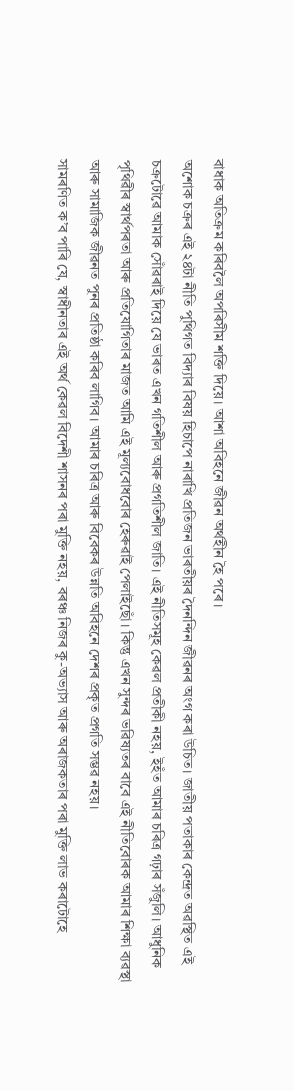বাধাক অতিক্ৰম কৰিবলৈ অপৰিসীম শক্তি দিয়ে। আশা অবিহনে জীৱন অৰ্থহীন হৈ পৰে।
অশোক চক্ৰৰ এই ২৪টা নীতি পুথিগত বিদ্যাৰ বিষয় হিচাপে নাৰাখি প্ৰতিজন ভাৰতীয়ৰ দৈনন্দিন জীৱনৰ অংগ কৰা উচিত। জাতীয় পতাকাৰ কেন্দ্ৰত অৱস্থিত এই চক্ৰটোৱে আমাক সোঁৱৰাই দিয়ে যে ভাৰত এখন গতিশীল আৰু প্ৰগতিশীল জাতি। এই নীতিসমূহ কেৱল প্ৰতীকী নহয়, ইহঁত আমাৰ চৰিত্ৰ গঢ়াৰ সঁজুলি। আধুনিক পৃথিৱীৰ স্বাৰ্থপৰতা আৰু প্ৰতিযোগিতাৰ মাজত আমি এই মূল্যবোধবোৰ হেৰুৱাই পেলাইছোঁ। কিন্তু এখন সুন্দৰ ভৱিষ্যতৰ বাবে এই নীতিবোৰক আমাৰ শিক্ষা ব্যৱস্থা আৰু সামাজিক জীৱনত পুনৰ প্ৰতিষ্ঠা কৰিব লাগিব। আমাৰ চৰিত্ৰ আৰু বিবেকৰ উন্নতি অবিহনে দেশৰ প্ৰকৃত প্ৰগতি সম্ভৱ নহয়।
সামৰণিত ক’ব পাৰি যে, স্বাধীনতাৰ এই অৰ্থ কেৱল বিদেশী শাসনৰ পৰা মুক্তি নহয়, বৰঞ্চ নিজৰ কু-অভ্যাস আৰু অৰাজকতাৰ পৰা মুক্তি লাভ কৰাটোহে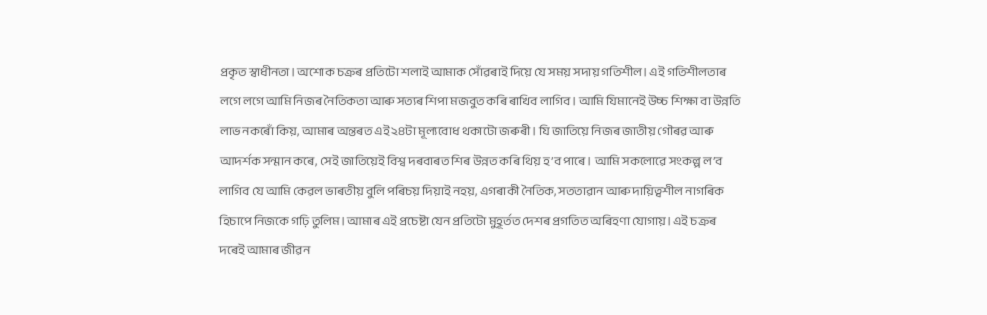প্ৰকৃত স্বাধীনতা। অশোক চক্ৰৰ প্ৰতিটো শলাই আমাক সোঁৱৰাই দিয়ে যে সময় সদায় গতিশীল। এই গতিশীলতাৰ লগে লগে আমি নিজৰ নৈতিকতা আৰু সত্যৰ শিপা মজবুত কৰি ৰাখিব লাগিব। আমি যিমানেই উচ্চ শিক্ষা বা উন্নতি লাভ নকৰোঁ কিয়, আমাৰ অন্তৰত এই ২৪টা মূল্যবোধ থকাটো জৰুৰী। যি জাতিয়ে নিজৰ জাতীয় গৌৰৱ আৰু আদৰ্শক সন্মান কৰে, সেই জাতিয়েই বিশ্ব দৰবাৰত শিৰ উন্নত কৰি থিয় হ’ব পাৰে। আমি সকলোৱে সংকল্প ল’ব লাগিব যে আমি কেৱল ভাৰতীয় বুলি পৰিচয় দিয়াই নহয়, এগৰাকী নৈতিক, সততাৱান আৰু দায়িত্বশীল নাগৰিক হিচাপে নিজকে গঢ়ি তুলিম। আমাৰ এই প্ৰচেষ্টা যেন প্ৰতিটো মুহূৰ্তত দেশৰ প্ৰগতিত অৰিহণা যোগায়। এই চক্ৰৰ দৰেই আমাৰ জীৱন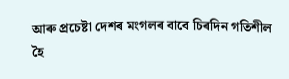আৰু প্ৰচেষ্টা দেশৰ মংগলৰ বাবে চিৰদিন গতিশীল হৈ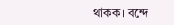থাকক। বন্দে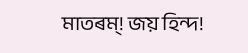মাতৰম্! জয় হিন্দ!